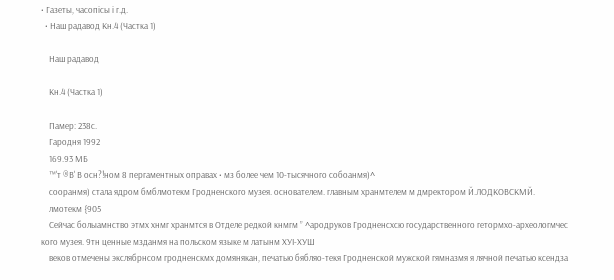• Газеты, часопісы і г.д.
  • Наш радавод Кн.4 (Частка 1)

    Наш радавод

    Кн.4 (Частка 1)

    Памер: 238с.
    Гародня 1992
    169.93 МБ
    ™'т ®В' В осн?!ном 8 пергаментных оправах • мз более чем 10-тысячного собоанмя)^
    сооранмя) стала ядром бмблмотекм Гродненского музея. основателем. главным хранмтелем м дмректором Й.ЛОДКОВСКМЙ.
    лмотекм {905
    Сейчас болыамнство этмх хнмг хранмтся в Отделе редкой кнмгм ” ^ародруков Гродненсхсю государственного гетормхо-археологмчес кого музея. 9тн ценные мзданмя на польском языке м латынм ХУІ-ХУШ
    веков отмечены экслябрнсом гродненскмх домянякан, печатью бябляо-текя Гродненской мужской гямназмя я лячной печатью ксендза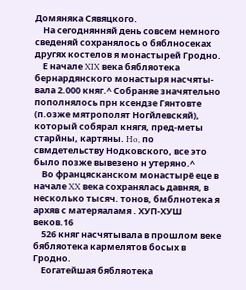Домяняка Сявяцкого.
    На сегоднянняй день совсем немного сведеняй сохранялось о бяблносеках другях костелов я монастырей Гродно.
    Е начале XIX века бябляотека бернардянского монастыря насчяты-вала 2.000 княг.^ Собраняе значятельно пополнялось прн ксендзе Гянтовте (п.озже мятрополят Ногйлевскяй), который собярал княгя, пред-меты старйны, картяны. Ho, по свмдетельству Нодковского, все это было позже вывезено н утеряно.^
    Во францясканском монастырё еце в начале XX века сохранялась давняя, в несколько тысяч. тонов, бмблнотека я архяв с матеряаламя . ХУП-ХУШ веков.16
    526 княг насчятывала в прошлом веке бябляотека кармелятов босых в Гродно.
    Еогатейшая бябляотека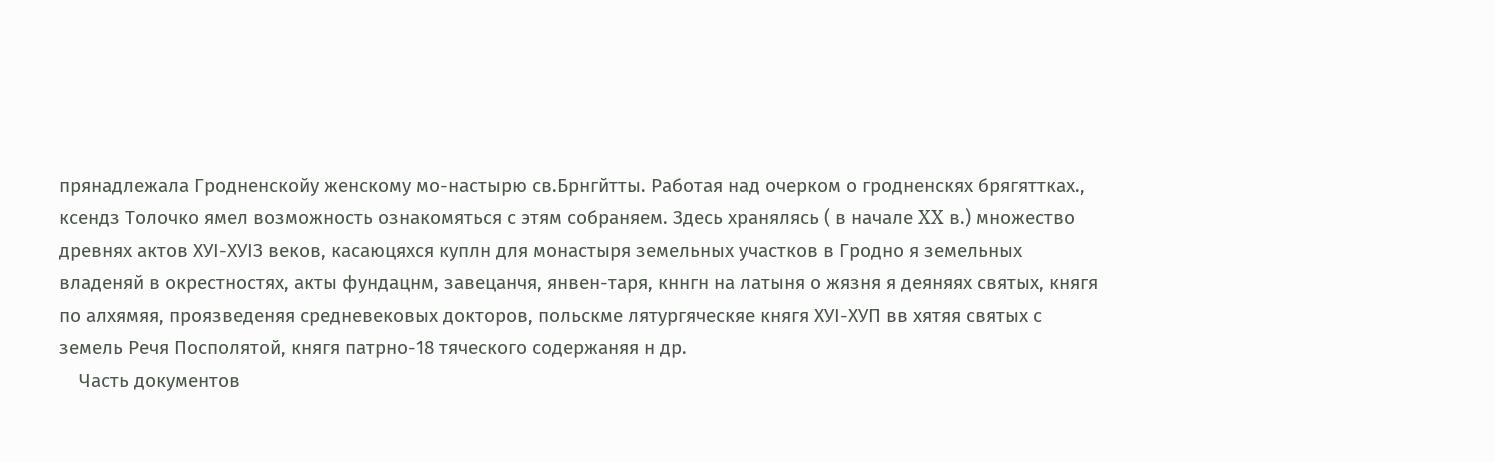прянадлежала Гродненскойу женскому мо-настырю св.Брнгйтты. Работая над очерком о гродненскях брягяттках., ксендз Толочко ямел возможность ознакомяться с этям собраняем. Здесь хранялясь ( в начале XX в.) множество древнях актов ХУІ-ХУІЗ веков, касаюцяхся куплн для монастыря земельных участков в Гродно я земельных владеняй в окрестностях, акты фундацнм, завецанчя, янвен-таря, кннгн на латыня о жязня я деяняях святых, княгя по алхямяя, проязведеняя средневековых докторов, польскме лятургяческяе княгя ХУІ-ХУП вв хятяя святых с земель Речя Посполятой, княгя патрно-18 тяческого содержаняя н др.
    Часть документов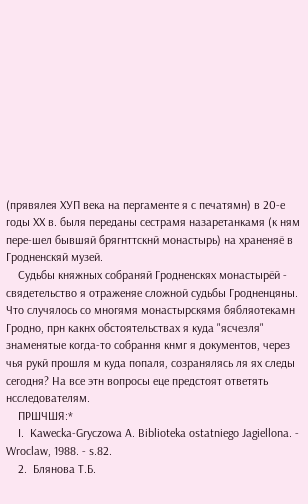(прявялея ХУП века на пергаменте я с печатямн) в 20-е годы XX в. быля переданы сестрамя назаретанкамя (к ням пере-шел бывшяй брягнттскнй монастырь) на храненяё в Гродненскяй музей.
    Судьбы княжных собраняй Гродненскях монастырёй - свядетельство я отраженяе сложной судьбы Гродненцяны. Что случялось co многямя монастырскямя бябляотекамн Гродно, прн какнх обстоятельствах я куда "ясчезля" знаменятые когда-то собрання кнмг я документов, через чья рукй прошля м куда попаля, созранялясь ля ях следы сегодня? На все этн вопросы еце предстоят ответять нсследователям.
    ПРШЧШЯ:*
    I.  Kawecka-Gryczowa A. Biblioteka ostatniego Jagiellona. - Wroclaw, 1988. - s.82.
    2.  Блянова Т.Б.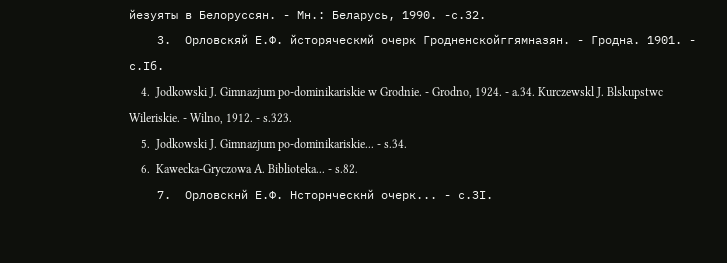йезуяты в Белоруссян. - Мн.: Беларусь, 1990. -с.32.
    3.  Орловскяй Е.Ф. йсторяческмй очерк Гродненскойггямназян. - Гродна. 1901. - с.Іб.
    4.  Jodkowski J. Gimnazjum po-dominikariskie w Grodnie. - Grodno, 1924. - a.34. Kurczewskl J. Blskupstwc Wileriskie. - Wilno, 1912. - s.323.
    5.  Jodkowski J. Gimnazjum po-dominikariskie... - s.34.
    6.  Kawecka-Gryczowa A. Biblioteka... - s.82.
    7.  Орловскнй Е.Ф. Нсторнческнй очерк... - с.ЗІ.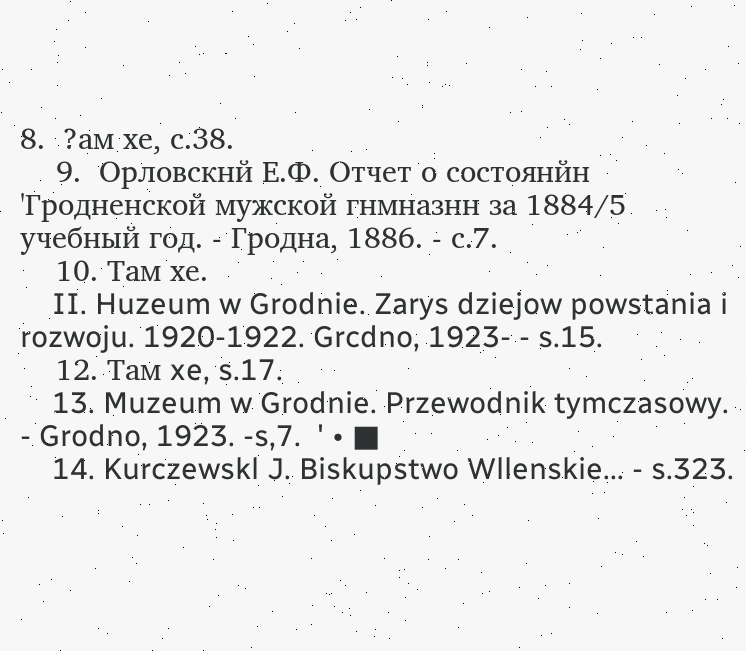8.  ?ам хе, с.38.
    9.  Орловскнй Е.Ф. Отчет о состоянйн 'Гродненской мужской гнмназнн за 1884/5 учебный год. - Гродна, 1886. - с.7.
    10. Там хе.
    II. Huzeum w Grodnie. Zarys dziejow powstania i rozwoju. 1920-1922. Grcdno, 1923- - s.15.
    12. Там xe, s.17.
    13. Muzeum w Grodnie. Przewodnik tymczasowy. - Grodno, 1923. -s,7.  ' • ■
    14. Kurczewskl J. Biskupstwo Wllenskie... - s.323.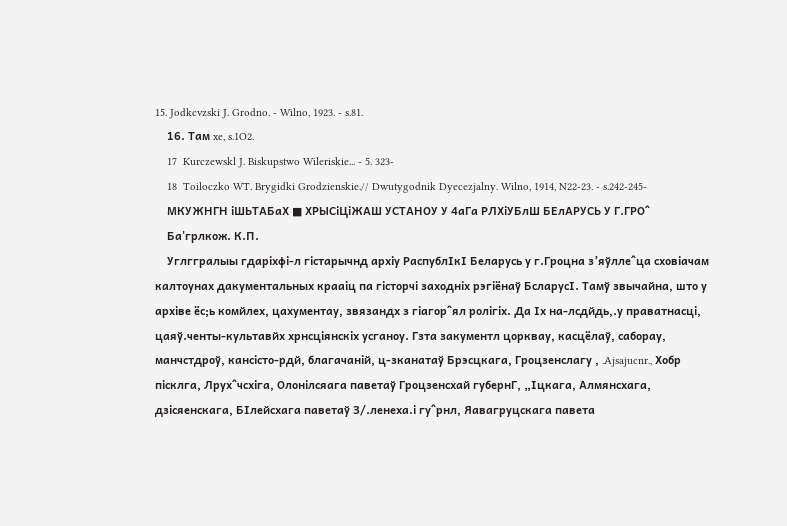15. Jodkcvzski J. Grodno. - Wilno, 1923. - s.81.
    16. Там xe, s.1O2.
    17  Kurczewskl J. Biskupstwo Wileriskie... - 5. 323-
    18  Toiloczko WT. Brygidki Grodzienskie.// Dwutygodnik Dyecezjalny. Wilno, 1914, N22-23. - s.242-245-
    МКУЖНГН іШЬТАБаХ ■ ХРЫСіЦіЖАШ УСТАНОУ У 4аГа РЛХіУБлШ БЕлАРУСЬ У Г.ГРО^
    Ба'грлкож. К.П.
    Углггралыы гдаріхфі-л гістарычнд архіу РаспублІкІ Беларусь у г.Гроцна з’яўлле^ца сховіачам калтоунах дакументальных крааіц па гісторчі заходніх рэгіёнаў БсларусІ. Тамў звычайна, што у архіве ёс;ь комйлех, цахументау, звязандх з гіагор^ял ролігіх. Да Іх на-лсдйдь,.у праватнасці, цаяў.ченты-культавйх хрнсціянскіх усганоу. Гзта закументл цорквау, касцёлаў, саборау, манчстдроў, кансісто-рдй, благачаній, ц-зканатаў Брэсцкага, Гроцзенслагу , .Ajsajucnr., Хобр пісклга, Лрух^чсхіга, Олонілсяага паветаў Гроцзенсхай губернГ, „Іцкага, Алмянсхага, дзісяенскага, БІлейсхага паветаў З/.ленеха.і гу^рнл, Яавагруцскага павета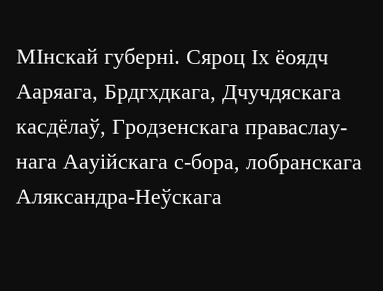МІнскай губерні. Сяроц Іх ёоядч Ааряага, Брдгхдкага, Дчучдяскага касдёлаў, Гродзенскага праваслау-нага Аауійскага с-бора, лобранскага Аляксандра-Неўскага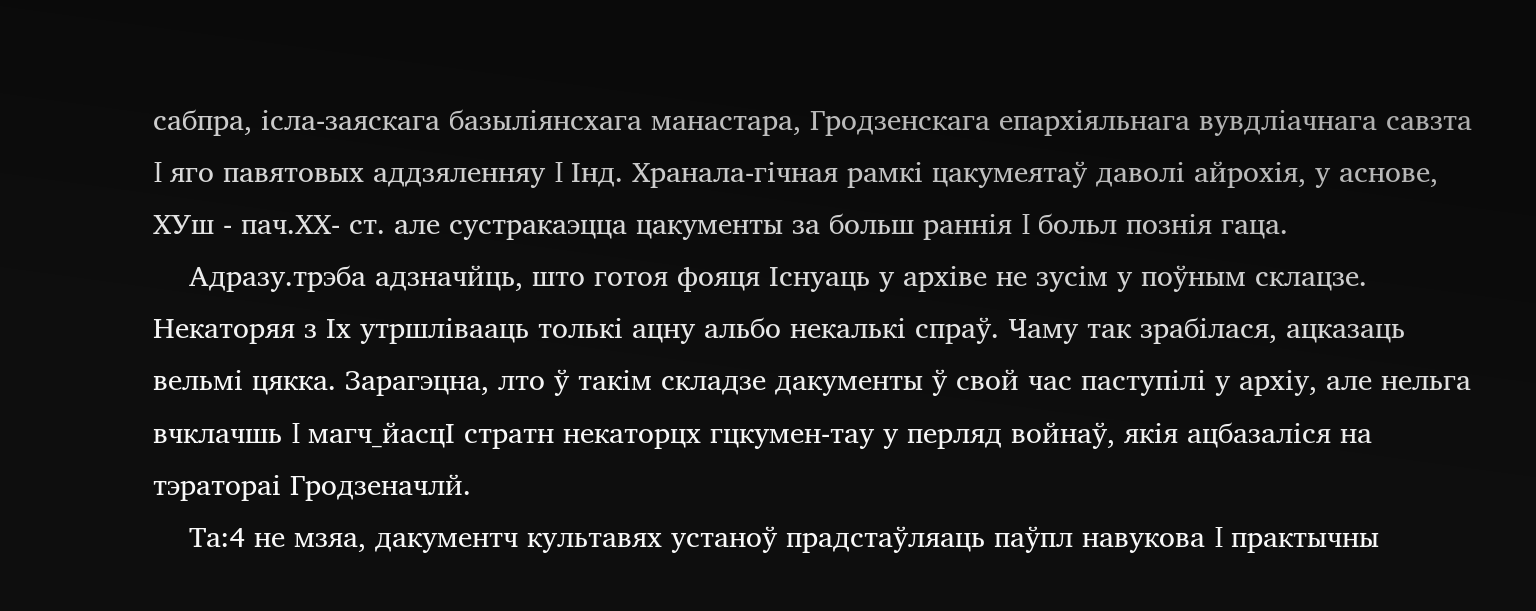сабпра, ісла-заяскага базыліянсхага манастара, Гродзенскага епархіяльнага вувдліачнага савзта I яго павятовых аддзяленняу I Інд. Хранала-гічная рамкі цакумеятаў даволі айрохія, у аснове, ХУш - пач.ХХ- ст. але сустракаэцца цакументы за больш раннія I больл познія гаца.
    Адразу.трэба адзначйць, што готоя фояця Існуаць у архіве не зусім у поўным склацзе. Некаторяя з Іх утршлівааць толькі ацну альбо некалькі спраў. Чаму так зрабілася, ацказаць вельмі цякка. Зарагэцна, лто ў такім складзе дакументы ў свой час паступілі у архіу, але нельга вчклачшь I магч_йасцІ стратн некаторцх гцкумен-тау у перляд войнаў, якія ацбазаліся на тэратораі Гродзеначлй.
    Та:4 не мзяа, дакументч культавях устаноў прадстаўляаць паўпл навукова I практычны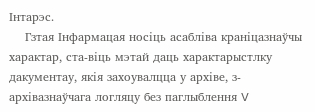Інтарэс.
    Гзтая Інфармацая носіць асабліва краніцазнаўчы характар, ста-віць мэтай даць характарыстлку дакументау, якія захоувалцца у архіве, з-архівазнаўчага логляцу без паглыблення V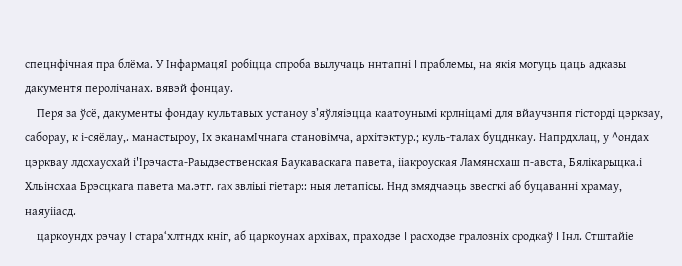спецнфічная пра блёма. У ІнфармацяІ робіцца спроба вылучаць ннтапні I праблемы, на якія могуць цаць адказы дакументя перолічанах. вявэй фонцау.
    Перя за ўсё, дакументы фондау культавых устаноу з’яўляіэцца каатоунымі крлніцамі для вйаучзнпя гісторді цэркзау, саборау, к і-сяёлау,. манастыроу, Іх эканамІчнага становімча, архітэктур.; куль-талах буцднкау. Напрдхлац, у ^ондах цэрквау лдсхаусхай і'Ірэчаста-Раыдзественская Баукаваскага павета, ііакроуская Ламянсхаш п-авста, Бялікарыцка.і Хльінсхаа Брэсцкага павета ма.этг. rax звліыі гіетар:: ныя летапісы. Ннд змядчаэць звесгкі аб буцаванні храмау, наяуііасд.
    царкоундх рэчау I стара‘хлтндх кніг, аб царкоунах архівах, праходзе I расходзе гралозніх сродкаў I Інл. Стштайіе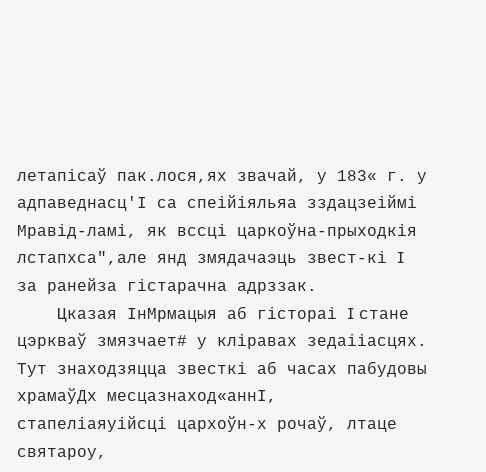летапісаў пак.лося,ях звачай, у 183« г. у адпаведнасц'І са спеійіяльяа зздацзеіймі Мравід-ламі, як вссці царкоўна-прыходкія лстапхса",але янд змядачаэць звест-кі I за ранейза гістарачна адрззак.
    Цказая ІнМрмацыя аб гістораі I стане цэркваў змязчает# у кліравах зедаііасцях. Тут знаходзяцца звесткі аб часах пабудовы храмаўДх месцазнаход«аннІ, стапеліаяуійсці цархоўн-х рочаў, лтаце святароу,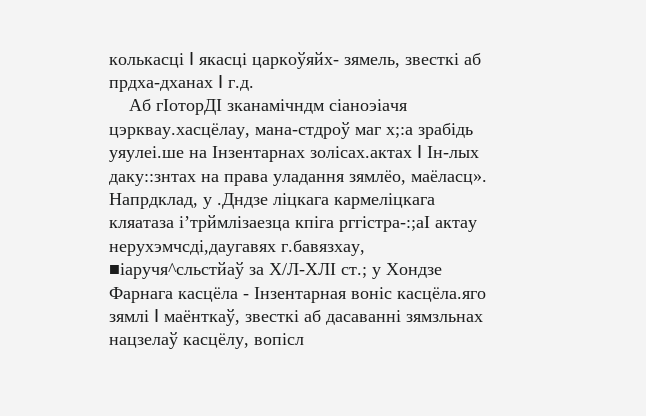колькасці I якасці царкоўяйх- зямель, звесткі аб прдха-дханах I г.д.
    Аб гІоторДІ зканамічндм сіаноэіачя цэрквау.хасцёлау, мана-стдроў маг х;:а зрабідь уяулеі.ше на Інзентарнах золісах.актах I Ін-лых даку::знтах на права уладання зямлёо, маёласц». Напрдклад, у .Дндзе ліцкага кармеліцкага кляатаза і’трймлізаезца кпіга рггістра-:;аІ актау нерухэмчсді,даугавях г.бавязхау, ■іаручя^сльстйаў за Х/Л-ХЛІ ст.; у Хондзе Фарнага касцёла - Інзентарная воніс касцёла.яго зямлі I маёнткаў, звесткі аб дасаванні зямзльнах нацзелаў касцёлу, вопісл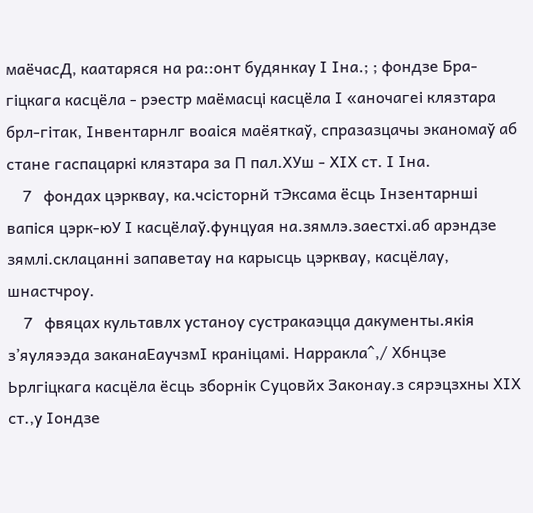маёчасД, каатаряся на ра::онт будянкау I Іна.; ; фондзе Бра-гіцкага касцёла - рэестр маёмасці касцёла I «аночагеі клязтара брл-гітак, Інвентарнлг воаіся маёяткаў, спразазцачы эканомаў аб стане гаспацаркі клязтара за П пал.ХУш - XIX ст. I Іна.
    7   фондах цэрквау, ка.чсісторнй тЭксама ёсць Інзентарнші вапіся цэрк-юУ I касцёлаў.фунцуая на.зямлэ.заестхі.аб арэндзе зямлі.склацанні запаветау на карысць цэрквау, касцёлау, шнастчроу.
    7   фвяцах культавлх устаноу сустракаэцца дакументы.якія з’яуляээда заканаЕаучзмІ краніцамі. Нарракла^,/ Хбнцзе Ьрлгіцкага касцёла ёсць зборнік Суцовйх Законау.з сярэцзхны XIX ст.,у Іондзе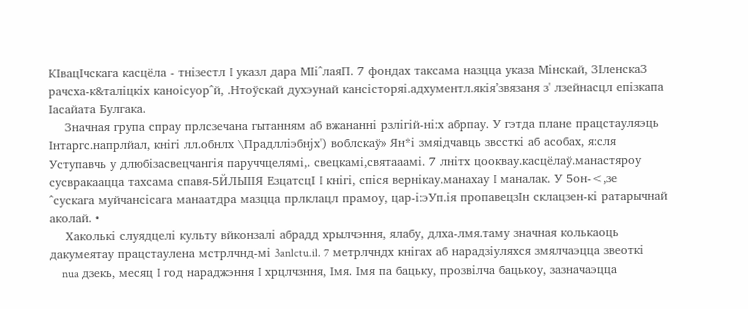КІвацІчскага касцёла - тнізестл I указл дара МІі^лаяП. 7 фондах таксама назцца указа Мінскай, ЗІленскаЗ рачсха-к&таліцкіх каноісуор^й, .Нтоўскай духэунай кансісторяі.адхументл.якія’звязаня з' лзейнасцл епізкапа Іасайата Булгака.
    Значная група спрау прлсзечана гытанням аб вжананні рзлігій-ні:х абрпау. У гэтда плане працстауляэць Інтаргс.напрлйал, кнігі лл.обнлх \Прадлліэбнjx') воблскаў» Ян*і змяідчавць звссткі аб асобах, я:сля Уступавчь у длюбізасвецчангія паруччцелямі,. свецкамі,святааамі. 7 лнітх цооквау.касцёлаў.манастяроу сусвракаацца тахсама спавя-5ЙЛЫІІЯ ЕзцатсцІ I кнігі, спіся вернікау.манахау I маналак. У 5он-<,зе ^сускага муйчансісага манаатдра мазцца прлклацл прамоу, цар-і:эУп.ія пропавецзІн склацзен-кі ратарычнай аколай. •
    Хаколькі слуядцелі культу вйконзалі абрадд хрылчэння, ялабу, длха-лмя.таму значная колькаоць дакумеятау працстаулена мстрлчнд-мі 3anlctu.il. 7 метрлчндх кнігах аб нарадзіуляхся змялчаэцца звеоткі
    nua дзекь, месяц I год нараджэння I хрцлчзння, Імя. Імя па бацьку, прозвілча бацькоу, зазначаэцца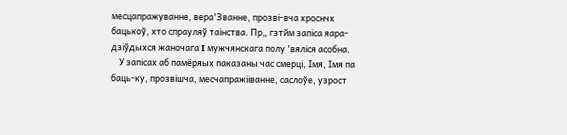месцапражуванне, вера'Званне, прозві-вча хроснчх бацькоў, хто спрауляў таінства. Пр„ гзтйм запіса яара-дзіўдыхся жаночага I мужчянскага полу 'вяліся асобна.
    У запісах аб памёряых паказаны час смерці, Імя, Імя па баць-ку, прозвішча, месчапражііванне, саслоўе, узрост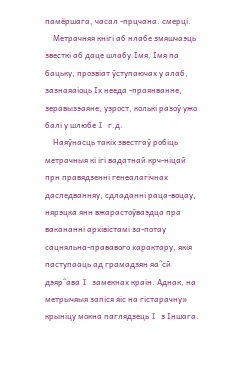памёршага, часал -прцчана. смерці.
    Метрачняя кнігі аб нлабе змяшчаэць звесткі аб даце шлабу.Імя, Імя па бацьку, прозвіат ўступаючах у алаб, зазнаяаіоць Іх нееда -праянванне, зеравызэаяне, узрост, колькі разоў ужо балі у шлюбе I г.д.
    Наяўнасць такіх звестгаў робіць метрачныя кі ігі вадатнай крч-ніцай прн правядзенні генеалагічнах даследванняу, сдладанні раца-воцау, нярэцка янн вжарастоўваэдца пра вакананні архівістамі за-потау сацняльна-прававого характару, якія паступааць ад грамадзян яа^сй дэяр^ава I замекнах краін. Аднак, на метрычяыя запіся яіс на гістарачну» крыніцу мокна паглядзець I з Іншага.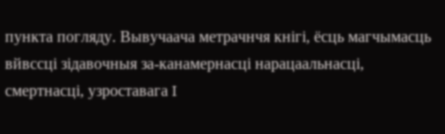пункта погляду. Вывучаача метрачнчя кнігі, ёсць магчымасць вйвссці зідавочныя за-канамернасці нарацаальнасці, смертнасці, узроставага I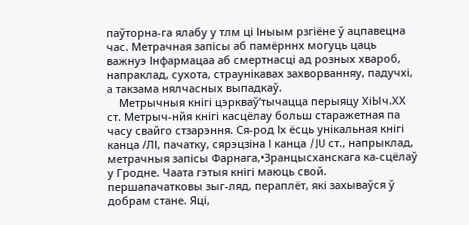паўторна-га ялабу у тлм ці Іныым рзгіёне ў ацпавецна час. Метрачная запісы аб памёрннх могуць цаць важнуэ Інфармацаа аб смертнасці ад розных хвароб, напраклад, сухота, страунікавах захворванняу, падучхі, a такзама нялчасных выпадкаў.
    Метрычныя кнігі цэркваў’тычацца перыяцу ХіЫч.ХХ ст. Метрыч-нйя кнігі касцёлау больш старажетная па часу свайго стзарэння. Ся-род Іх ёсць унікальная кнігі канца /ЛІ, пачатку, сярэцзіна I канца /JU ст., напрыклад, метрачныя запісы Фарнага,•Зранцысханскага ка-сцёлаў у Гродне. Чаата гэтыя кнігі маюць свой. першапачатковы зыг-ляд, пераплёт, які захываўся ў добрам стане. Яці,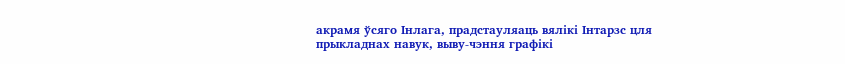акрамя ўсяго Інлага, прадстауляаць вялікі Інтарзс цля прыкладнах навук, выву-чэння графікі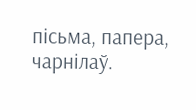пісьма, папера, чарнілаў.